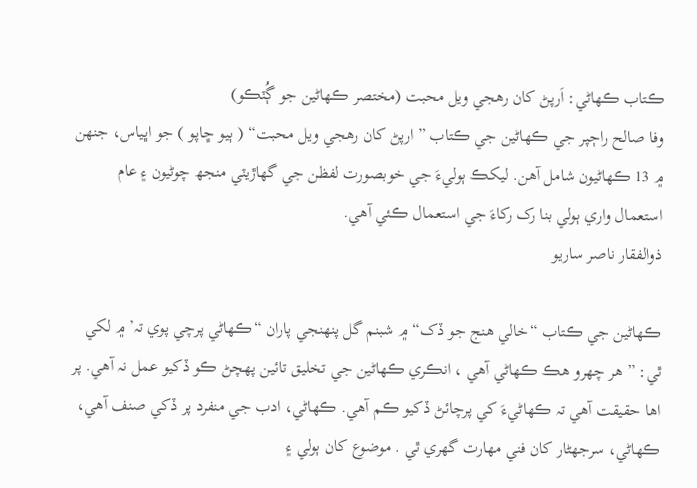ڪتاب ڪھاڻي: اَرپڻ کان رھجي ويل محبت (مختصر ڪھاڻين جو ڳُٽڪو)
وفا صالح راڄپر جي ڪهاڻين جي ڪتاب ”ارپڻ کان رهجي ويل محبت“ ( ٻيو ڇاپو ) جو اڀياس، جنھن ۾ 13 ڪهاڻيون شامل آهن. ليکڪ ٻوليءَ جي خوبصورت لفظن جي گھاڙيٽي منجھ چوڻيون ۽ عام استعمال واري ٻولي بنا رک رکاءَ جي استعمال ڪئي آھي.
ذوالفقار ناصر ساريو

ڪهاڻين جي ڪتاب “خالي هنج جو ڏک“ ۾ شبنم گل پنهنجي پاران “ڪهاڻي پرچي پوي تہ’ ۾ لکي ٿي: ” هر چهرو هڪ ڪهاڻي آهي ، انڪري ڪهاڻين جي تخليق تائين پهچڻ ڪو ڏکيو عمل نہ آهي. پر اها حقيقت آهي تہ ڪهاڻيءَ کي پرچائڻ ڏکيو ڪم آهي. ڪهاڻي، ادب جي منفرد پر ڏکي صنف آهي، ڪهاڻي، سرجهڻار کان فني مهارت گهري ٿي . موضوع کان ٻولي ۽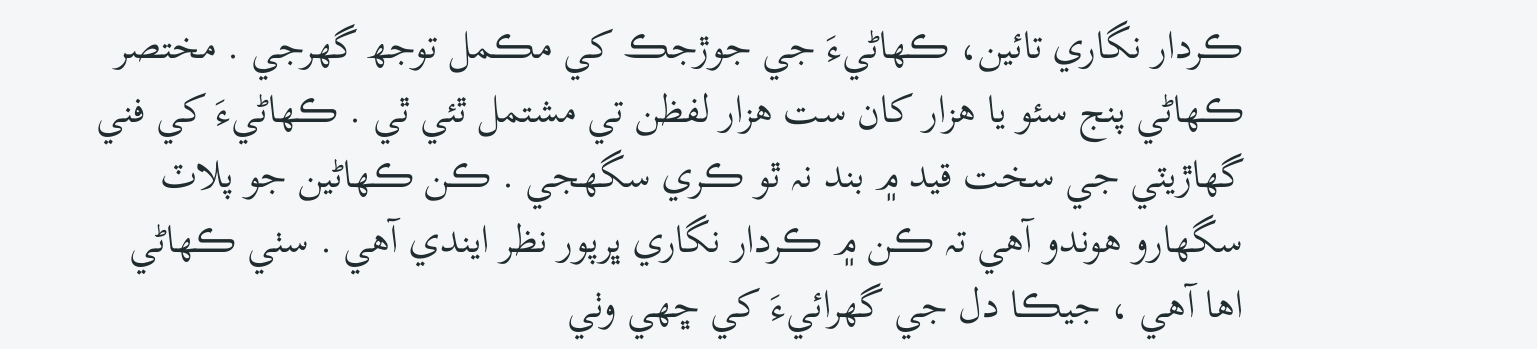ڪردار نگاري تائين، ڪهاڻيءَ جي جوڙجڪ کي مڪمل توجھ گهرجي . مختصر ڪھاڻي پنج سئو يا هزار کان ست هزار لفظن تي مشتمل ٿئي ٿي . ڪهاڻيءَ کي فني گھاڙيٽي جي سخت قيد ۾ بند نہ ٿو ڪري سگهجي . ڪن ڪهاڻين جو پلاٽ سگهارو هوندو آهي تہ ڪن ۾ ڪردار نگاري ڀرپور نظر ايندي آهي . سٺي ڪهاڻي اها آهي ، جيڪا دل جي گهرائيءَ کي ڇهي وٺي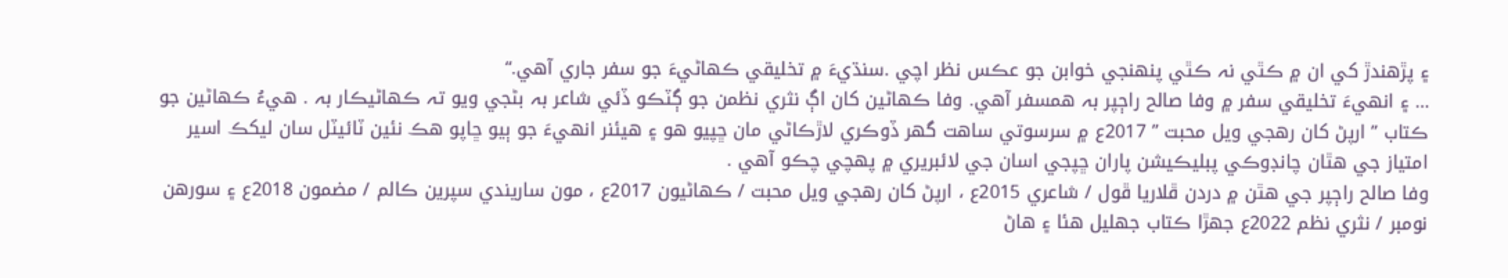۽ پڙهندڙ کي ان ۾ ڪٿي نہ ڪٿي پنهنجي خوابن جو عڪس نظر اچي .سنڌيءَ ۾ تخليقي ڪهاڻيءَ جو سفر جاري آهي.“
… ۽ انھيءَ تخليقي سفر ۾ وفا صالح راڄپر بہ همسفر آهي. وفا ڪهاڻين کان اڳ نثري نظمن جو ڳٽڪو ڏئي شاعر بہ بڻجي ويو تہ ڪهاڻيڪار بہ . هيءُ ڪهاڻين جو ڪتاب ” ارپڻ کان رهجي ويل محبت ” 2017ع ۾ سرسوتي ساهت گهر ڏوڪري لاڙڪاڻي مان ڇپيو هو ۽ هيئنر انهيءَ جو ٻيو ڇاپو هڪ نئين ٽائيٽل سان ليکڪ اسير امتياز جي هٿان چانڊوڪي پبليڪيشن پاران ڇپجي اسان جي لائبريري ۾ پهچي چڪو آهي .
وفا صالح راڄپر جي هٿن ۾ دردن ڦلاريا ڦول / شاعري 2015ع ، ارپڻ کان رهجي ويل محبت / ڪهاڻيون 2017ع ، مون ساريندي سپرين ڪالم / مضمون 2018ع ۽ سورهن نومبر / نثري نظم 2022ع جھڙا ڪتاب جهليل هئا ۽ هاڻ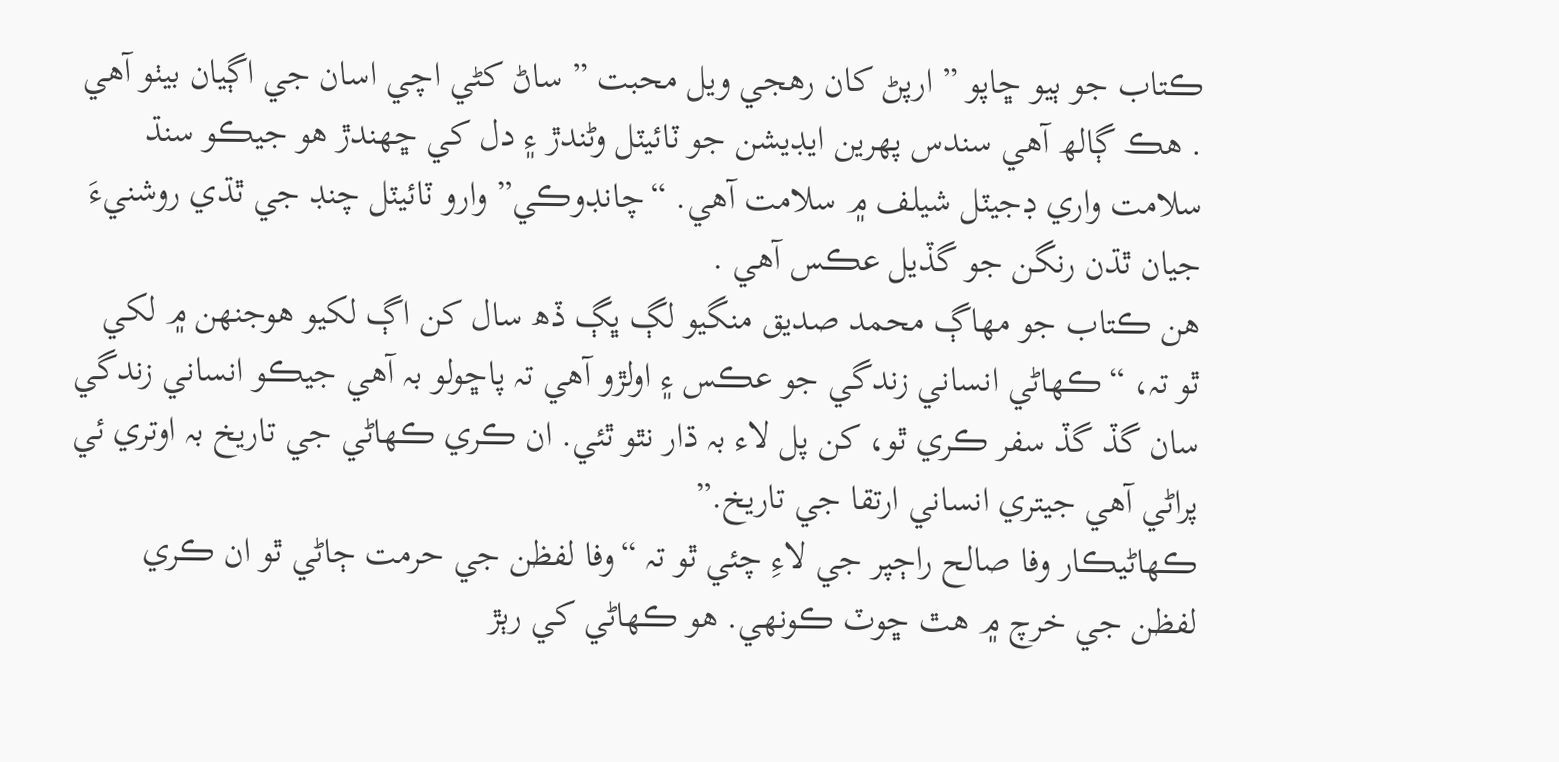ڪتاب جو ٻيو ڇاپو ” ارپڻ کان رهجي ويل محبت ” ساڻ کڻي اچي اسان جي اڳيان بيٺو آهي . هڪ ڳالھ آھي سندس پهرين ايڊيشن جو ٽائيٽل وڻندڙ ۽ دل کي ڇهندڙ هو جيڪو سنڌ سلامت واري ڊجيٽل شيلف ۾ سلامت آهي. “چانڊوڪي” وارو ٽائيٽل چنڊ جي ٿڌي روشنيءَ جيان ٿڌن رنگن جو گڏيل عڪس آهي .
هن ڪتاب جو مهاڳ محمد صديق منگيو لڳ ڀڳ ڏھ سال کن اڳ لکيو هوجنھن ۾ لکي ٿو تہ، “ڪهاڻي انساني زندگي جو عڪس ۽ اولڙو آهي تہ پاڇولو بہ آهي جيڪو انساني زندگي سان گڏ گڏ سفر ڪري ٿو، کن پل لاء بہ ڌار نٿو ٿئي. ان ڪري ڪهاڻي جي تاريخ بہ اوتري ئي پراڻي آهي جيتري انساني ارتقا جي تاريخ.”
ڪهاڻيڪار وفا صالح راڄپر جي لاءِ چئي ٿو تہ “وفا لفظن جي حرمت ڄاڻي ٿو ان ڪري لفظن جي خرچ ۾ هٿ ڇوٽ ڪونهي. هو ڪهاڻي کي رٻڙ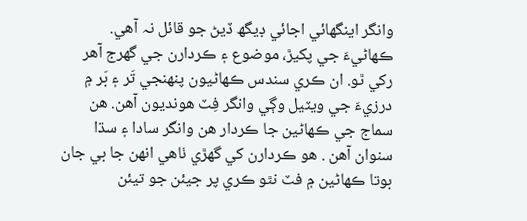وانگر اينگهائي اجائي ڊيگھ ڏيڻ جو قائل نہ آهي. ڪهاڻيءَ جي پکيڙ، موضوع ۽ ڪردارن جي گهرج آهر رکي ٿو. ان ڪري سندس ڪهاڻيون پنهنجي تَر ۽ بَر ۾ درزيءَ جي ويٽيل وڳي وانگر فِٽ هونديون آهن. هن سماج جي ڪهاڻين جا ڪردار هن وانگر سادا ۽ سڌا سنوان آهن . هو ڪردارن کي گھڙي ٺاهي انهن جا بي جان بوتا ڪهاڻين ۾ فٽ نٿو ڪري پر جيئن جو تيئن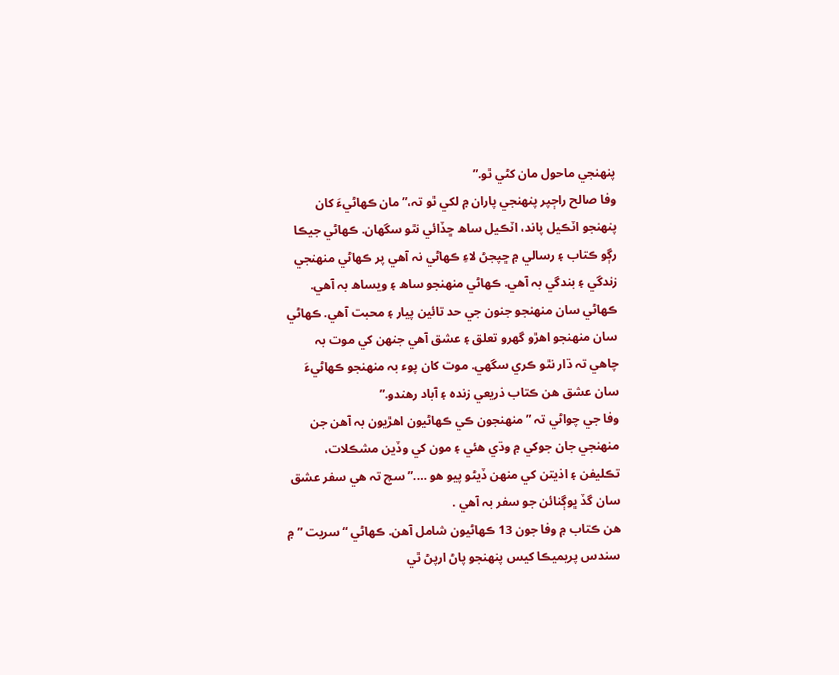پنهنجي ماحول مان کڻي ٿو.”
وفا صالح راڄپر پنهنجي پاران ۾ لکي ٿو تہ،” مان ڪهاڻيءَ کان پنهنجو اٽڪيل پاند، اٽڪيل ساھ ڇڏائي نٿو سگهان. ڪهاڻي جيڪا رڳو ڪتاب ۽ رسالي ۾ ڇپجڻ لاءِ ڪهاڻي نہ آهي پر ڪهاڻي منهنجي زندگي ۽ بندگي بہ آهي. ڪهاڻي منهنجو ساھ ۽ ويساھ بہ آهي. ڪهاڻي سان منهنجو جنون جي حد تائين پيار ۽ محبت آهي. ڪهاڻي سان منهنجو اهڙو گهرو تعلق ۽ عشق آهي جنهن کي موت بہ چاهي تہ ڌار نٿو ڪري سگهي. موت کان پوء بہ منهنجو ڪهاڻيءَ سان عشق هن ڪتاب ذريعي زنده ۽ آباد رهندو.”
وفا جي چواڻي تہ ” منهنجون ڪي ڪهاڻيون اهڙيون بہ آهن جن منهنجي جان جوکي ۾ وڌي هئي ۽ مون کي وڏين مشڪلات، تڪليفن ۽ اذيتن کي منهن ڏيڻو پيو هو ….” سچ تہ هي سفر عشق سان گڏ ڀوڳنائن جو سفر بہ آهي .
هن ڪتاب ۾ وفا جون 13 ڪهاڻيون شامل آهن. ڪهاڻي “سريت ” ۾ سندس پريميڪا کيس پنهنجو پاڻ ارپڻ ٿي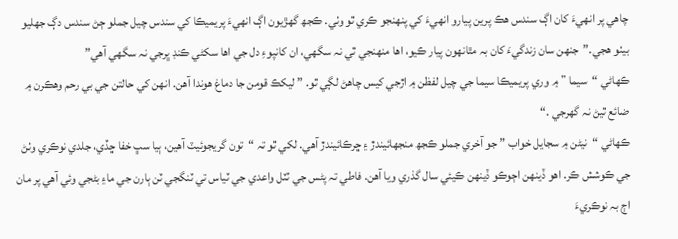چاهي پر انهيءَ کان اڳ سندس هڪ پرين پيارو انهيءَ کي پنهنجو ڪري ٿو وٺي. ڪجھ گهڙيون اڳ انهيءَ پريميڪا کي سندس چيل جملو ڄڻ سندس دڳ جھليو بيٺو هجي.”جنهن سان زندگيءَ کان بہ مٿانهون پيار ڪيو، اها منهنجي ٿي نہ سگهي، ان کانپوءِ دل جي اها سکڻي ڪنڊ ڀرجي نہ سگهي آهي”
ڪهاڻي “سيما ” ۾ وري پريميڪا سيما جي چيل لفظن ۾ اڙجي کيس چاهڻ لڳي ٿو. ” ليکڪ قومن جا دماغ هوندا آهن. انهن کي حالتن جي بي رحم وهڪرن ۾ ضائع ٿيڻ نہ گهرجي .“
ڪهاڻي “نيڻن ۾ سجايل خواب ” جو آخري جملو ڪجھ منجهائيندڙ ۽ ڇرڪائيندڙ آهي. لکي ٿو تہ “تون گريجوئيٽ آھين، ٻيا سڀ خفا ڇڏي، جلدي نوڪري وٺڻ جي ڪوشش ڪر. اهو ڏينهن اڄوڪو ڏينهن ڪيئي سال گذري ويا آهن. فاطي تہ پڻس جي ٽٽل واعدي جي ٽياس تي ٽنگجي ٽن ٻارن جي ما۽ بڻجي وئي آهي پر مان اڄ بہ نوڪريءَ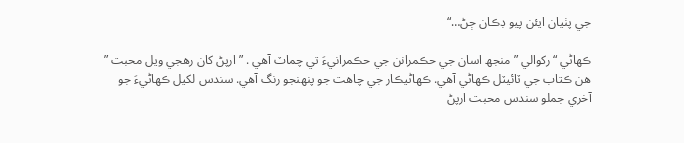جي پٺيان ايئن پيو ڊڪان ڄڻ…“

ڪهاڻي “رکوالي ” منجھ اسان جي حڪمرانن جي حڪمرانيءَ تي چماٽ آهي . ” ارپڻ کان رهجي ويل محبت ” هن ڪتاب جي ٽائيٽل ڪهاڻي آهي. ڪهاڻيڪار جي چاهت جو پنهنجو رنگ آهي. سندس لکيل ڪهاڻيءَ جو آخري جملو سندس محبت ارپڻ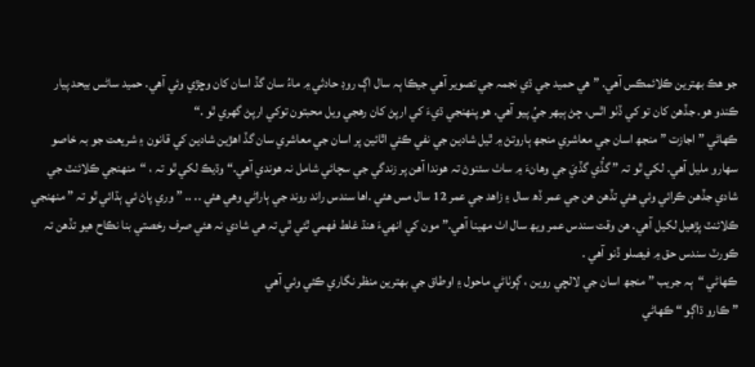جو هڪ بهترين ڪلائمڪس آهي. ” هي حميد جي ڌي نجمہ جي تصوير آهي جيڪا ٻہ سال اڳ روڊ حادثي ۾ ماءُ سان گڏ اسان کان وڇڙي وئي آهي. حميد ساڻس بيحد پيار ڪندو هو. جڏهن کان تو کي ڏٺو اٿس، ڄڻ ٻيھر جيُ پيو آهي. هو پنهنجي ڌيءَ کي ارپڻ کان رهجي ويل محبتون توکي ارپڻ گهري ٿو .“
ڪهاڻي ” اجازت ” منجھ اسان جي معاشري منجھ ٻاروتڻ ۾ ٿيل شادين جي نفي ڪئي اٿائين پر اسان جي معاشري سان گڏ اهڙين شادين کي قانون ۽ شريعت جو بہ خاصو سهارو مليل آهي. لکي ٿو تہ ” گڏُي گڏيَ جي وهانءَ ۾ ساٺ سئنوڻ تہ هوندا آهن پر زندگي جي سچائي شامل نہ هوندي آهي.“ وڌيڪ لکي ٿو تہ ، “منهنجي ڪلائنٽ جي شادي جڏهن ڪرائي وئي هئي تڏهن هن جي عمر ڏھ سال ۽ زاهد جي عمر 12 سال مس هئي .اها سندس راند روند جي ٻاراڻي وهي هئي .. .. ” وري پاڻ ئي ٻڌائي ٿو تہ ” منهنجي ڪلائنٽ پڙهيل لکيل آهي. هن وقت سندس عمر ويھ سال اٺ مهينا آهي.” مون کي انهيءَ ھنڌ غلط فهمي ٿئي ٿي تہ هي شادي نہ هئي صرف رخصتي بنا نڪاح هيو تڏهن تہ ڪورٽ سندس حق ۾ فيصلو ڏنو آهي .
ڪهاڻي “ٻہ جريب ” منجھ اسان جي لالچي روين ، ڳوٺاڻي ماحول ۽ اوطاق جي بهترين منظر نگاري ڪئي وئي آهي
”ڪارو ڌاڳو “ ڪهاڻي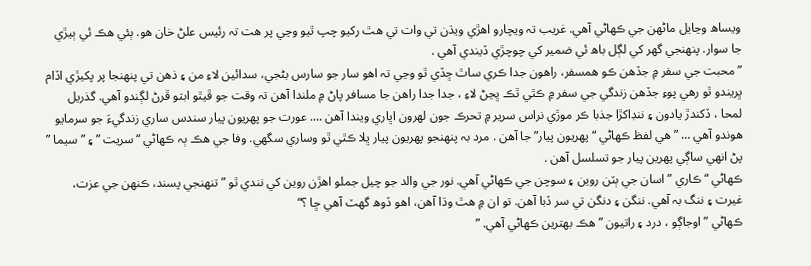ويساھ وڃايل ماڻهن جي ڪهاڻي آهي. غريب تہ ويچارو اهڙي ويڌن تي وات تي هٿ رکيو چپ ٿيو وڃي پر هت تہ رئيس علڻ خان هو. ٻئي هڪ ئي ٻيڙي جا سوار. پنهنجي گهر کي لڳل باھ ئي ضمير کي چوچڙي ڏيندي آهي .
”محبت جي سفر ۾ جڏهن ڪو همسفر، راهون جدا ڪري ساٿ ڇڏي ٿو وڃي تہ اهو سار جو سارس بڻجي، سدائين لاءِ من ۽ ذهن تي پنهنجا پر پکيڙي اڏام ڀريندو ٿو رهي پوءِ جڏهن زندگي جي سفر ۾ ڪٿي ٿڪ ڀڃڻ لاءِ ، جدا جدا راهن جا مسافر پاڻ ۾ ملندا آهن تہ وقت جو ڦيٿو ابتو ڦرڻ لڳندو آهي. گذريل لمحا ، ڏکندڙ يادون ۽ ننڊاکڙا جذبا ڪر موڙي نراس سرير ۾ تحرڪ جون لهرون اڀاري ويندا آهن …. عورت جو پهريون پيار سندس ساري زندگيءَ جو سرمايو هوندو آهي … ” هي لفظ ڪهاڻي “پهريون پيار” جا آهن . مرد بہ پنهنجو پهريون پيار ڀلا ڪٿي ٿو وساري سگهي. وفا جي هڪ ٻہ ڪهاڻي “سريت ” ۽ ” سيما ” پڻ انهي ساڳي پهرين پيار جو تسلسل آهن .
ڪهاڻي “ڪاري ” اسان جي ٻٽن روين ۽ سوچن جي ڪهاڻي آهي. نور جي والد جو چيل جملو اهڙن روين کي نندي ٿو ” تنهنجي پسند، ڪنهن جي عزت، غيرت ۽ ننگ بہ آهي. ننگن ۽ دنگن تي سر ڏبا آهن. تو ان ۾ هٿ وڌا آهن، اهو ڏوھ گھٽ آھي ڇا ؟“
ڪهاڻي ” اوجاڳو ، درد ۽ راتيون ” هڪ بهترين ڪهاڻي آهي. ”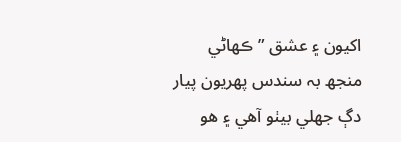اکيون ۽ عشق ” ڪهاڻي منجھ بہ سندس پهريون پيار دڳ جهلي بيٺو آهي ۽ هو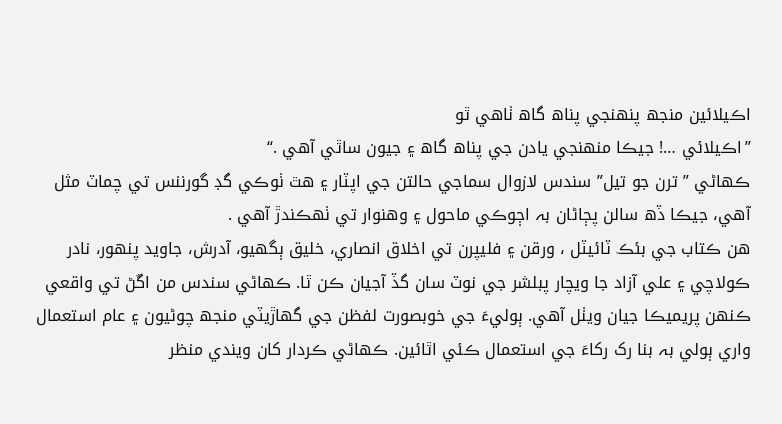اڪيلائين منجھ پنهنجي پناھ گاھ ٺاهي ٿو
”اڪيلائي …! جيڪا منهنجي يادن جي پناھ گاھ ۽ جيون ساٿي آهي .“
ڪهاڻي ” ترن جو تيل” سندس لازوال سماجي حالتن جي اپٽار ۽ هٿ ٺوڪي گڊ گورننس تي چماٽ مثل آهي، جيڪا ڏھ سالن پڄاڻان بہ اڄوڪي ماحول ۽ وهنوار تي ٺهڪندڙ آهي .
هن ڪتاب جي بئڪ ٽائيٽل ، ورقن ۽ فليپرن تي اخلاق انصاري، خليق ٻگهيو، آدرش، جاويد پنهور، نادر ڪولاچي ۽ علي آزاد جا ويچار پبلشر جي نوٽ سان گڏ آجيان ڪن ٿا. ڪهاڻي سندس من اڱڻ تي واقعي ڪنهن پريميڪا جيان ويٺل آهي. ٻوليءَ جي خوبصورت لفظن جي گھاڙيٽي منجھ چوڻيون ۽ عام استعمال واري ٻولي بہ بنا رک رکاءَ جي استعمال ڪئي اٿائين. ڪهاڻي ڪردار کان ويندي منظر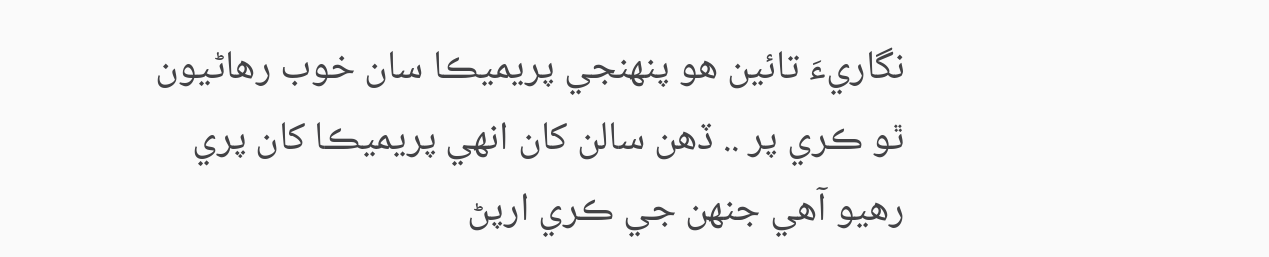نگاريءَ تائين هو پنهنجي پريميڪا سان خوب رهاڻيون ٿو ڪري پر .. ڏهن سالن کان انهي پريميڪا کان پري رهيو آهي جنهن جي ڪري ارپڻ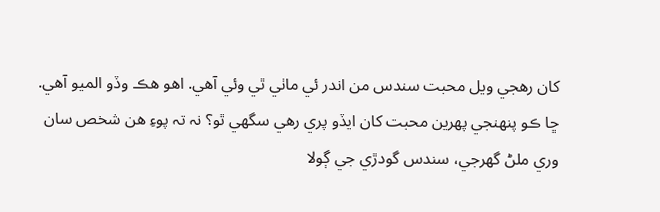کان رهجي ويل محبت سندس من اندر ئي ماٺي ٿي وئي آهي. اهو هڪ وڏو الميو آهي. ڇا ڪو پنهنجي پهرين محبت کان ايڏو پري رهي سگھي ٿو؟ نہ تہ پوءِ هن شخص سان وري ملڻ گهرجي، سندس گودڙي جي ڳولا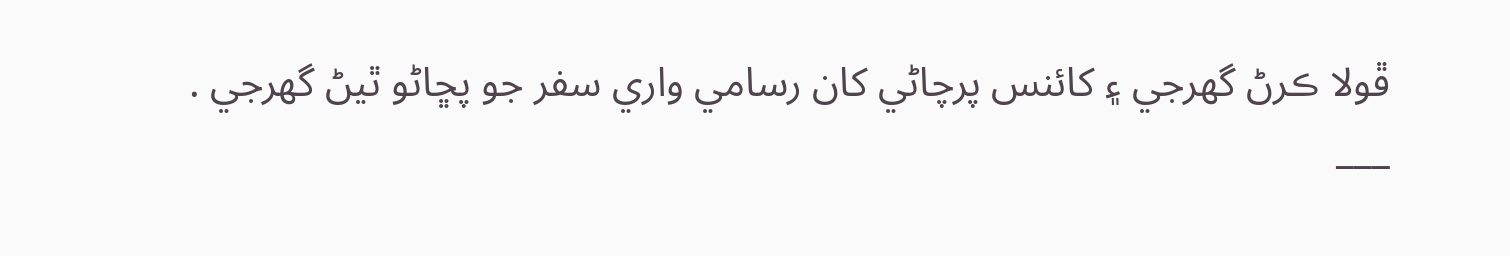ڦولا ڪرڻ گهرجي ۽ کائنس پرچاڻي کان رسامي واري سفر جو پڇاڻو ٿيڻ گهرجي .
___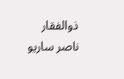ذوالفقار ناصر ساريو